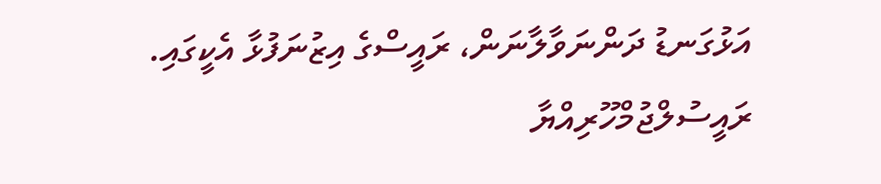އަޅުގަނޑު ދަންނަވާލާނަން، ރައީސްގެ އިޒުނަފުޅާ އެކީގައި. ރައީސުލްޖުމްހޫރިއްޔާ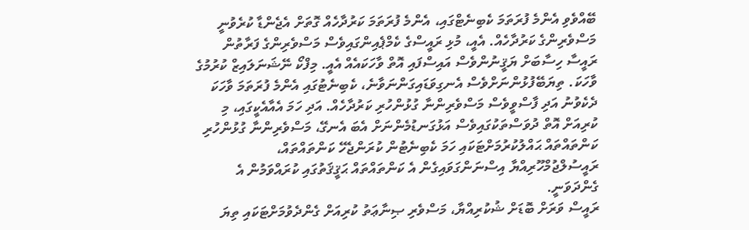ބޭއްވެވި އެންމެ ފުރަތަމަ ކެބިނެޓްގައި، އެންމެ ފުރަތަމަ ކަރުދާހެއް ގޮތަށް އެޖެންޑާ ކުރެވުނީ މަސްވެރިންގެ ކަރުދާހެއް. އެއީ، މުޅި ރައީސްގެ ކެމްޕެއިންގައިވެސް މަސްވެރިންގެ ފަރާތުން ރައީސާ ހިސާބަށް ޔަޤީނުންވެސް އައިސްފައި އޮތް ވާހަކައެއް އެއީ. މިފްކޯ ނޭޝަނަލައިޒް ކުރުމުގެ ވާހަކަ. ތިޔަބޭފުޅުންނަށްވެސް އެނގިވަޑައިގަންނަވާނެ، ކެބިނެޓުގައި އެންމެ ފުރަތަމަ ވާހަކަ ދެކެވުނު އަދި ފާސްވީވެސް މަސްވެރިންނާ ގުޅުންހުރި ކަރުދާހެއް. އަދި ހަމަ އެއާއެކީގައި، މި ކުރިއަށް އޮތް ދުވަސްތަކުގައިވެސް އަޅުގަނޑުމެންނަށް އެބަ އެނގޭ، މަސްވެރިންނާ ގުޅުންހުރި ކަންތައްތައް ޙައްލުކުރުމަށްޓަކައި ހަމަ ކެބިނެޓުން ކުރަންޖެހޭ ކަންތައްތައް، ރައީސުލްޖުމްހޫރިއްޔާ އިސްނަންގަވައިގެން އެ ކަންތައްތައް ޙަޤީޤަތުގައި ކުރައްވަމުން އެ ގެންދަވަނީ.
ރައީސް ވަރަށް ބޮޑަށް ޝުކުރިއްޔާ، މަސްވެރި ޞިނާޢަތު ކުރިއަށް ގެންދެވުމަށްޓަކައި ތިޔަ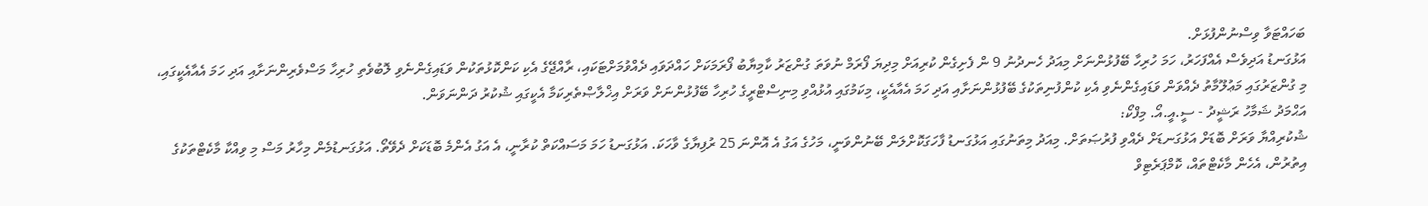ބަހައްޓަވާ ވިސްނުންފުޅަށް.
އަޅުގަނޑު އަދިވެސް އެއްފަހަރު، ހަމަ ހުރިހާ ބޭފުޅުންނަށް މިއަދު ހެނދުނު 9 ން ފެށިގެން ކުރިއަށް މިދިޔަ ފޯރަމް ނުވަތަ ގުންޒަރު ކާމިޔާބު ފޯރަމަކަށް ހައްދަވައި ދެއްވުމަށްޓަކައި، ރާއްޖޭގެ އެކި ކަންކޮޅުތަކުން ވަޑައިގެންނެވި ލޮބުވެތި ހުރިހާ މަސްވެރިންނަށާއި އަދި ހަމަ އެއާއެކީގައި،
މި ގުންޒަރުގައި މަޢުލޫމާތު ދެއްވަން ވަޑައިގެންނެވި އެކި ކުންފުނިތަކުގެ ބޭފުޅުންނަށާއި އަދި ހަމަ އެއާއެކީ، މިކަމުގައި އުޅުއްވި މިނިސްޓްރީގެ ހުރިހާ ބޭފުޅުންނަށް ވަރަށް އިޚްލާޞްތެރިކަމާ އެކީގައި ޝުކުރު ދަންނަވަން.
އަޙްމަދު ޝަމާހު ރަޝީދު - ސީ.އީ.އޯ. މިފްކޯ:
ޝުކުރިއްޔާ ވަރަށް ބޮޑަށް އަޅުގަނޑަށް ދެއްވި ފުރުޞަތަށް. މިއަދު މިތަނުގައި އަޅުގަނޑު ފާހަގަކޮށްލަން ބޭނުންވަނީ، މަހުގެ އަގު އެ އޮންނަ 25 ރުފިޔާގެ ވާހަކަ. އަޅުގަނޑު ހަމަ މަސައްކަތް ކުރާނީ، އެ އަގު އެންމެ ބޮޑަކަށް ދެވޭތޯ. އަޅުގަނޑުމެން މިހާރު މަސް މި ވިއްކާ މާކެޓްތަކުގެ އިތުރުން، އެހެން މާކެޓްތައް، ކޮމްޕަރެޓިވް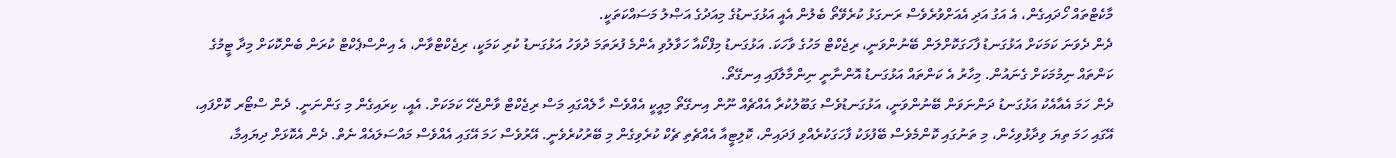މާކެޓްތައް ހޯދައިގެން، އެ އަގު އަދި އެއަށްވުރެވެސް ރަނގަޅު ކުރެވޭތޯ ބެލުން އެއީ އަޅުގަނޑުގެ މިއަދުގެ އަޞްލު މަސައްކަތަކީ.
ދެން ދެވަނަ ކަމަކަށް އަޅުގަނޑު ފާހަގަކޮށްލަން ބޭނުންވަނީ، ރިޖެކްޓް މަހުގެ ވާހަކަ. އަޅުގަނޑު މިފްކޯއާ ހަވާލުވި އެންމެ ފުރަތަމަ ދުވަހު އަޅުގަނޑު ކުރި ކަމަކީ، ރިޖެކްޓްވާން، އެ އިންސްޕެކްޓް ކުރަން ބެންކޮކަށް މިދާ ޓީމުގެ ކަންތައް ނިމުމަކަށް ގެނައުން. މިހާރު އެ ކަންތައް އަޅުގަނޑު އޮންނާނީ ނިންމާލާފައި އިނގޭތޯ.
ދެން ހަމަ އެއާއެކު އަޅުގަނޑު ދަންނަވަން ބޭނުންވަނީ، އަޅުގަނޑުވެސް ގަބޫލުކުރާ އެއްޗެއް ނޫން އިނގޭތޯ މިއީކީ އެއްވެސް ހާލެއްގައި މަސް ރިޖެކްޓް ވާންޖެހޭ ކަމަކަށް. އެއީ، ކިރައިގެން މި ގަންނަނީ. ދެން ސްޓޯރ ކޮށްފައި، އޭގައި ހަމަ ތިޔަ ވިދާޅުވިހެން، މި ތަނުގައި ކޮންމެވެސް ބޭފުޅަކު ފާހަގަކުރެއްވި ފަދައިން، ކޮލިޓީއާ އެއްޗެތި ޗެކް ކުރެވިގެން މި ބޭރުކުރެވެނީ. އޭރުވެސް ހަމަ އޭގައި އެއްވެސް މައްސަލައެއް ނެތް. ދެން އެކޮޅަށް ދިޔައިމާ،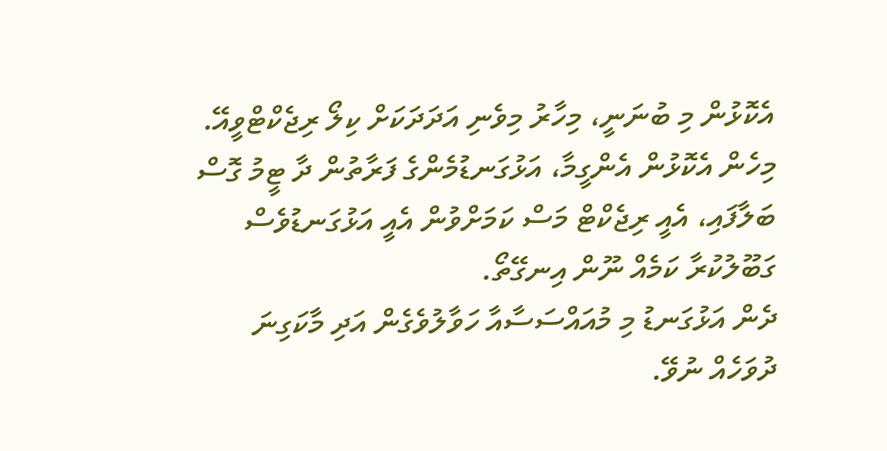އެކޮޅުން މި ބުނަނީ، މިހާރު މިވެނި އަދަދަކަށް ކިލޯ ރިޖެކްޓްވީއޭ. މިހެން އެކޮޅުން އެންގީމާ، އަޅުގަނޑުމެންގެ ފަރާތުން ދާ ޓީމު ގޮސް ބަލާފައި، އެއީ ރިޖެކްޓް މަސް ކަމަށްވުން އެއީ އަޅުގަނޑުވެސް ގަބޫލުކުރާ ކަމެއް ނޫން އިނގޭތޯ.
ދެން އަޅުގަނޑު މި މުއައްސަސާއާ ހަވާލުވެގެން އަދި މާކަގިނަ ދުވަހެއް ނުވޭ.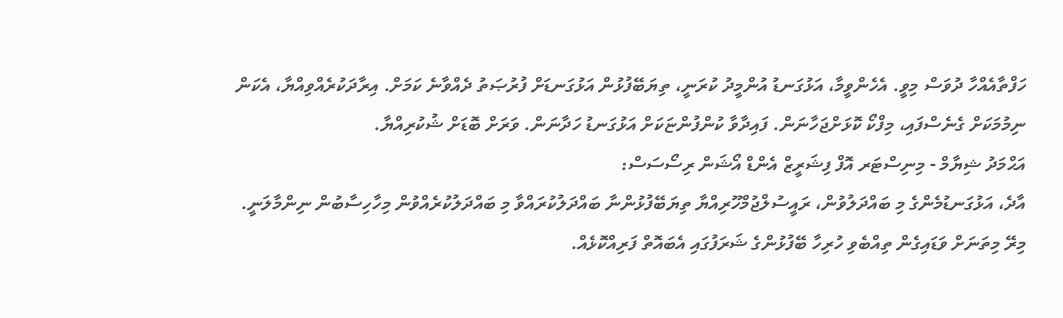ހަފްތާއެއްހާ ދުވަސް މިވީ. އެހެންވީމާ، އަޅުގަނޑު އުންމީދު ކުރަނީ، ތިޔަބޭފުޅުން އަޅުގަނޑަށް ފުރުޞަތު ދެއްވާނެ ކަމަށް. އިރާދަކުރެއްވިއްޔާ، އެކަން ނިމުމަކަށް ގެނެސްފައި، މިފްކޯ ކޮޅަށްޖަހާނަން. ފައިދާވާ ކުންފުންޏަކަށް އަޅުގަނޑު ހަދާނަން. ވަރަށް ބޮޑަށް ޝުކުރިއްޔާ.
އަޙްމަދު ޝިޔާމް - މިނިސްޓަރ އޮފް ފިޝަރީޒް އެންޑް އޯޝަން ރިސޯސަސް:
އާދެ، އަޅުގަނޑުމެންގެ މި ބައްދަލުވުން، ރައީސުލްޖުމްހޫރިއްޔާ ތިޔަބޭފުޅުންނާ ބައްދަލުކުރައްވާ މި ބައްދަލުކުރެއްވުން މިހާހިސާބުން ނިންމާލަނީ.
މިރޭ މިތަނަށް ވަޑައިގެން ތިއްބެވި ހުރިހާ ބޭފުޅުންގެ ޝަރަފުގައި އެބައޮތް ފަރިއްކޮޅެއް.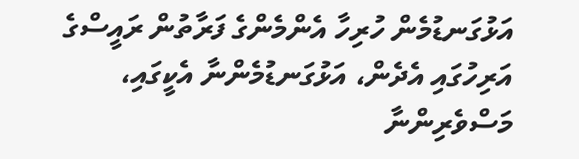އަޅުގަނޑުމެން ހުރިހާ އެންމެންގެ ފަރާތުން ރައީސްގެ އަރިހުގައި އެދެން، އަޅުގަނޑުމެންނާ އެކީގައި، މަސްވެރިންނާ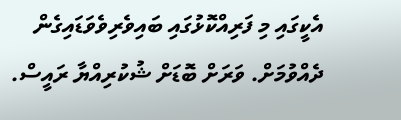އެކީގައި މި ފަރިއްކޮޅުގައި ބައިވެރިވެވަޑައިގެން ދެއްވުމަށް. ވަރަށް ބޮޑަށް ޝުކުރިއްޔާ ރައީސް.